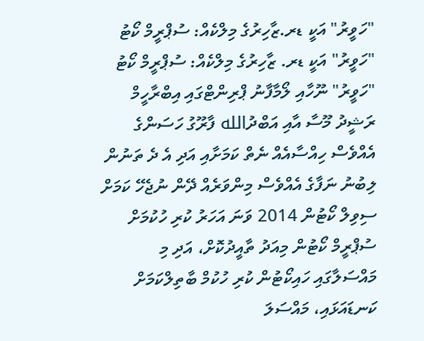"ހަވީރު" އަކީ ޑރ.ޒާހިރުގެ މިލްކެއް: ސުޕްރީމް ކޯޓު
"ހަވީރު" އަކީ ޑރ. ޒާހިރުގެ މިލްކެއް: ސުޕްރީމް ކޯޓު
"ހަވީރު" ނޫހާއި ލޯމާފާނު ޕްރިންޓްގައި އިބްރާހީމް ރަޝީދު މޫސާ އާއި އަބްދުالله ފާރޫގު ހަސަންގެ އެއްވެސް ހިއްސާއެއް ނެތް ކަމަށާއި އަދި އެ ދެ ތަނުން ލިބުނު ނަފާގެ އެއްވެސް މިންވަރެއް ދޭން ނުޖެހޭ ކަމަށް ސިވިލް ކޯޓުން 2014 ވަނަ އަހަރު ކުރި ހުކުމަށް ސުޕްރީމް ކޯޓުން މިއަދު ތާއީދުކޮށް، އަދި މި މައްސަލާގައި ހައިކޯޓުން ކުރި ހުކުމް ބާތިލްކަމަށް ކަނޑައަޅައި، މައްސަލަ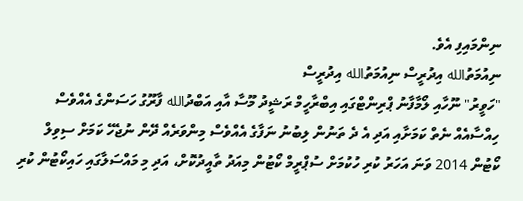ނިންމައިފި އެވެ.
ނިއުމަތުالله އިދުރީސް ނިއުމަތުالله އިދުރީސް
"ހަވީރު" ނޫހާއި ލޯމާފާނު ޕްރިންޓްގައި އިބްރާހީމް ރަޝީދު މޫސާ އާއި އަބްދުالله ފާރޫގު ހަސަންގެ އެއްވެސް ހިއްސާއެއް ނެތް ކަމަށާއި އަދި އެ ދެ ތަނުން ލިބުނު ނަފާގެ އެއްވެސް މިންވަރެއް ދޭން ނުޖެހޭ ކަމަށް ސިވިލް ކޯޓުން 2014 ވަނަ އަހަރު ކުރި ހުކުމަށް ސުޕްރީމް ކޯޓުން މިއަދު ތާއީދުކޮށް، އަދި މި މައްސަލާގައި ހައިކޯޓުން ކުރި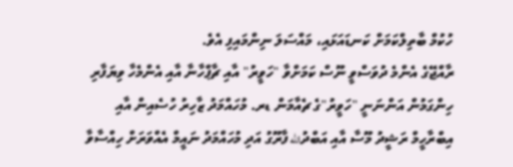ހުކުމް ބާތިލްކަމަށް ކަނޑައަޅައި، މައްސަލަ ނިންމައިފި އެވެ.
ރާއްޖޭގެ އެންމެ ދުވަސްވީ ނޫސް ކަމަށްވާ "ހަވީރު" އާއި ޗާޕްހާނާ އާއި އެންމެހާ ވިޔަފާރި ހިންގަމުން އަންނަނީ "ހަވީރު"ގެ ޗެއާމަން ޑރ. މުހައްމަދު ޒާހިރު ހުސެއިން އާއި އިބްރާހީމް ރަޝީދު މޫސާ އާއި އަބްދުالله ފާރޫގު އަދި މުހައްމަދު ނައީމް އެއްވަރަށް ހިއްސާވާ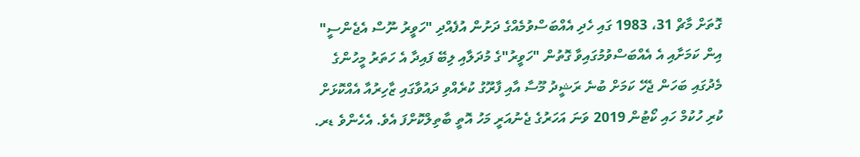ގޮތަށް މާޗް 31، 1983 ގައި ހެދި އެއްބަސްވުމެއްގެ ދަށުން އުފެއްދި "ހަވީރު ނޫސް އެޖެންސީ" އިން ކަމަށާއި އެ އެއްބަސްވުމުގައިވާ ގޮތުން "ހަވީރު"ގެ މުދަލާއި ލިބޭ ފައިދާ އެ ހަތަރު މީހުންގެ މެދުގައި ބަހަން ޖެހޭ ކަމަށް ބުނެ ރަޝީދު މޫސާ އާއި ފާރޫގު ކުރެއްވި ދައުވާގައި ޒާހިރުއާ އެއްކޮޅަށް ކުރި ހުކުމް ހައި ކޯޓުން 2019 ވަނަ އަހަރުގެ ޖެނުއަރީ މަހު އޮތީ ބާތިލްކޮށްފަ އެވެ. އެހެންވެ ޑރ.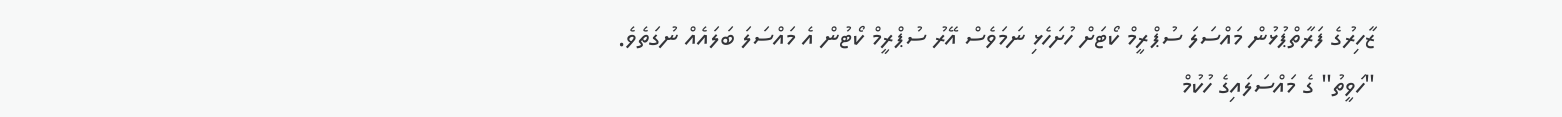ޒާހިރުގެ ފަރާތްޕުޅުން މައްސަލަ ސުޕްރީމް ކޯޓަށް ހުށަހެޅި ނަމަވެސް އޭރު ސުޕްރީމް ކޯޓުން އެ މައްސަލަ ބަލައެއް ނުގަތެވެ.
"ހަވީތު" ގެ މައްސަލައިގެ ހުކުމް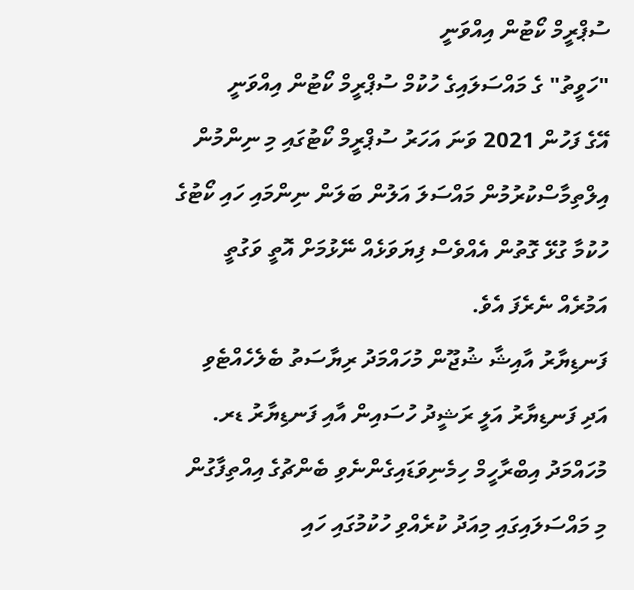ސުޕްރީމް ކޯޓުން އިއްވަނީ
"ހަވީތު" ގެ މައްސަލައިގެ ހުކުމް ސުޕްރީމް ކޯޓުން އިއްވަނީ
އޭގެ ފަހުން 2021 ވަނަ އަހަރު ސުޕްރީމް ކޯޓުގައި މި ނިންމުން އިލްތިމާސްކުރުމުން މައްސަލަ އަލުން ބަލަން ނިންމައި ހައި ކޯޓުގެ ހުކުމާ ގުޅޭ ގޮތުން އެއްވެސް ފިޔަވަޅެއް ނޭޅުމަށް އޮތީ ވަގުތީ އަމުރެއް ނެރެފަ އެވެ.
ފަނޑިޔާރު އާއިޝާ ޝުޖޫން މުހައްމަދު ރިޔާސަތު ބެލެހެއްޓެވި އަދި ފަނޑިޔާރު އަލީ ރަޝީދު ހުސައިން އާއި ފަނޑިޔާރު ޑރ. މުހައްމަދު އިބްރާހީމް ހިމެނިވަޑައިގެންނެވި ބެންޗުގެ އިއްތިފާގުން މި މައްސަލައިގައި މިއަދު ކުރެއްވި ހުކުމުގައި ހައި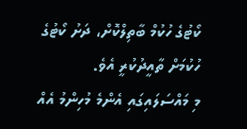ކޯޓުގެ ހުކުމް ބާތިލްކޮށް، ދަށު ކޯޓުގެ ހުކުމަށް ތާއީދުކުރީ އެވެ.
މި މައްސަލައިގައި އެންމެ މުހިންމު އެއް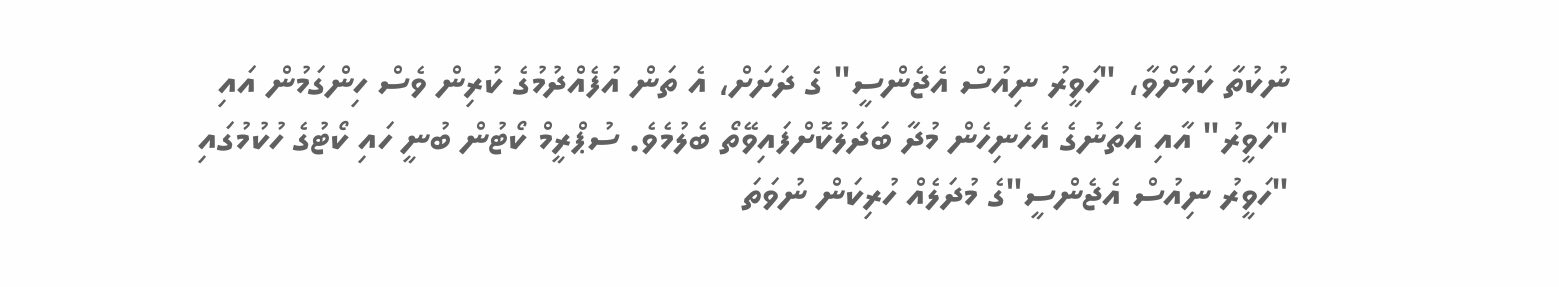ނުކުތާ ކަމަށްވާ، "ހަވީރު ނިއުސް އެޖެންސީ" ގެ ދަށަށް، އެ ތަން އުފެއްދުމުގެ ކުރިން ވެސް ހިންގަމުން އައި "ހަވީރު" އާއި އެތަނުގެ އެހެނިހެން މުދާ ބަދަލުކޮށްފައިވޭތޯ ބެލުމެވެ. ސުޕްރީމް ކޯޓުން ބުނީ ހައި ކޯޓުގެ ހުކުމުގައި "ހަވީރު ނިއުސް އެޖެންސީ"ގެ މުދަލެއް ހުރިކަން ނުވަތަ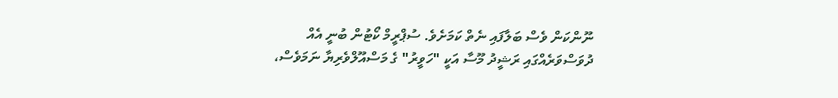ނޫންކަން ވެސް ބަލާފައި ނެތް ކަމަށެވެ. ސުޕްރީމް ކޯޓުން ބުނީ އެއް ދުވަސްވަރެއްގައި ރަޝީދު މޫސާ އަކީ "ހަވީރު" ގެ މަސްއޫލްވެރިޔާ ނަމަވެސް،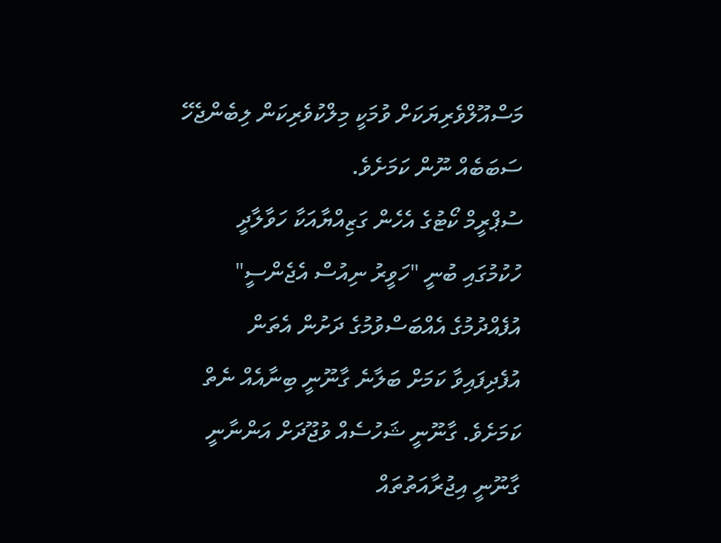މަސްއޫލްވެރިޔަކަށް ވުމަކީ މިލްކުވެރިކަން ލިބެންޖެހޭ ސަބަބެއް ނޫން ކަމަށެވެ.
ސުޕްރީމް ކޯޓުގެ އެހެން ގަޒިއްޔާއަކާ ހަވާލާދީ ހުކުމުގައި ބުނީ "ހަވީރު ނިއުސް އެޖެންސީ" އުފެއްދުމުގެ އެއްބަސްވުމުގެ ދަށުން އެތަން އުފެދިފައިވާ ކަމަށް ބަލާނެ ގާނޫނީ ބިނާއެއް ނެތް ކަމަށެވެ. ގާނޫނީ ޝަހުސެއް ވުޖޫދަށް އަންނާނީ ގާނޫނީ އިޖުރާއަތުތައް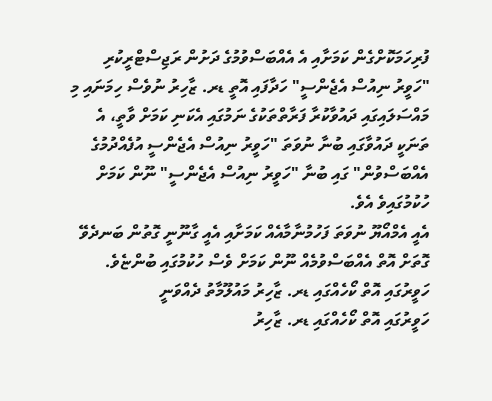ފުރިހަމަކޮށްގެން ކަމަށާއި އެ އެއްބަސްވުމުގެ ދަށުން ރަޖިސްޓްރީކުރި "ހަވީރު ނިއުސް އެޖެންސީ" ހަދާފައި އޮތީ ޑރ. ޒާހިރު ނުވެސް ހިމަނައި މި މައްސަލައިގައި ދައުވާކުރާ ފަރާތްތަކުގެ ނަމުގައި އެކަނި ކަމަށް ވާތީ، އެ ތަނަކީ ދައުވާގައި ބުނާ ނުވަތަ "ހަވީރު ނިއުސް އެޖެންސީ އުފެއްދުމުގެ އެއްބަސްވުން" ގައި ބުނާ "ހަވީރު ނިއުސް އެޖެންސީ" ނޫން ކަމަށް ހުކުމުގައިވެ އެވެ.
އެއީ އެމްއޯޔޫ ނުވަތަ ފަހުމުނާމާއެއް ކަމަށާއި އެއީ ގާނޫނީ ގޮތުން ބަނދެވޭ ގޮތަށް އޮތް އެއްބަސްވުމެއް ނޫން ކަމަށް ވެސް ހުކުމުގައި ބުންޏެވެ.
ހަވީރުގައި އޮތް ކޯހެއްގައި ޑރ. ޒާހިރު މައުލޫމާތު ދެއްވަނީ
ހަވީރުގައި އޮތް ކޯހެއްގައި ޑރ. ޒާހިރު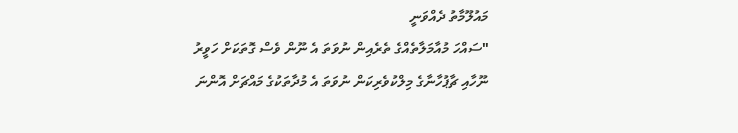މައުލޫމާތު ދެއްވަނީ
"ސައްހަ މުއާމަލާތެއްގެ ތެރެއިން ނުވަތަ އެ ނޫން ވެސް ގޮތަކަށް ހަވީރު ނޫހާއި ޗާޕުހާނާގެ މިލްކުވެރިކަން ނުވަތަ އެ މުދާތަކުގެ މައްޗަށް އޮންނަ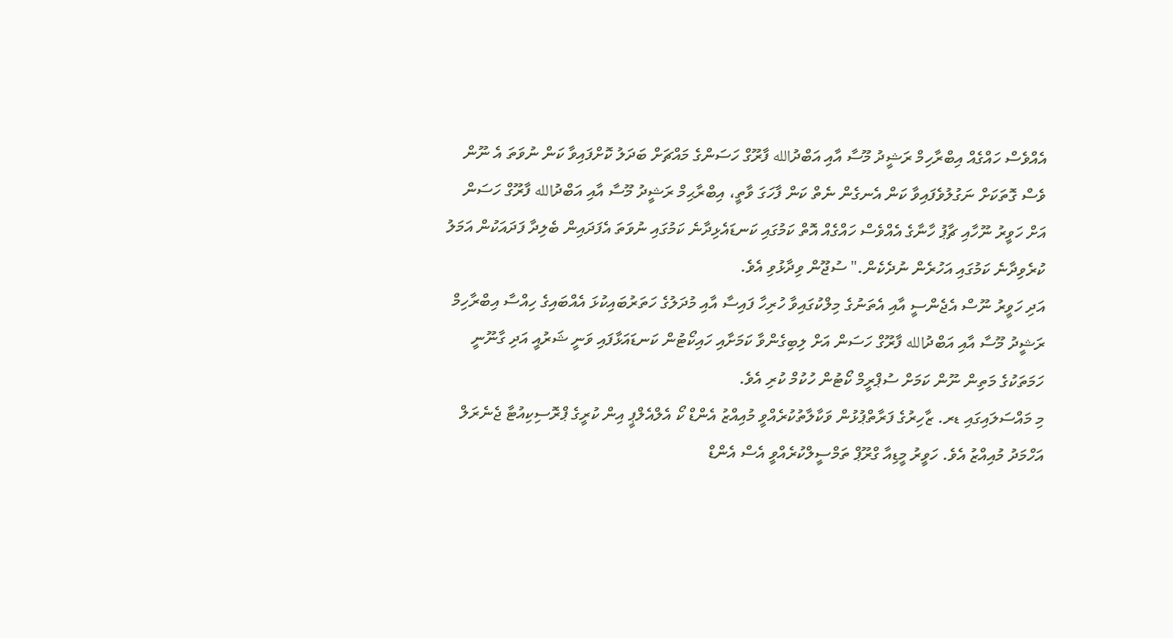އެއްވެސް ހައްގެއް އިބްރާހިމް ރަޝީދު މޫސާ އާއި އަބްދުالله ފާރޫގް ހަސަންގެ މައްޗަށް ބަދަލު ކޮށްފައިވާ ކަން ނުވަތަ އެ ނޫން ވެސް ގޮތަކަށް ނަގުލުވެފައިވާ ކަން އެނގެން ނެތް ކަން ފާހަގަ ވާތީ، އިބްރާޙިމް ރަޝީދު މޫސާ އާއި އަބްދުالله ފާރޫގް ހަސަން އަށް ހަވީރު ނޫހާއި ޗާޕު ހާނާގެ އެއްވެސް ހައްގެއް އޮތް ކަމުގައި ކަނޑައެޅިދާނެ ކަމުގައި ނުވަތަ އެފަދައިން ބެލިދާ ފަދައަކުން އަމަލު ކުރެވިދާނެ ކަމުގައި އަހުރެން ނުދެކެން." ސުޖޫން ވިދާޅުވި އެވެ.
އަދި ހަވީރު ނޫސް އެޖެންސީ އާއި އެތަނުގެ މިލްކުގައިވާ ހުރިހާ ފައިސާ އާއި މުދަލުގެ ހަތަރުބައިކުޅަ އެއްބައިގެ ހިއްސާ އިބްރާހިމް ރަޝީދު މޫސާ އާއި އަބްދުالله ފާރޫގް ހަސަން އަށް ލިބިގެންވާ ކަމަށާއި ހައިކޯޓުން ކަނޑައަޅާފައި ވަނީ ޝަރުއީ އަދި ގާނޫނީ ހަމަތަކުގެ މަތިން ނޫން ކަމަށް ސުޕްރީމް ކޯޓުން ހުކުމް ކުރި އެވެ.
މި މައްސަލައިގައި ޑރ. ޒާހިރުގެ ފަރާތްޕުޅުން ވަކާލާތުކުރެއްވީ މުއިއްޒު އެންޑް ކޯ އެލްއެލްޕީ އިން ކުރީގެ ޕްރޮސިކިއުޓާ ޖެނެރަލް އަހްމަދު މުއިއްޒު އެވެ. ހަވީރު މީޑިއާ ގްރޫޕް ތަމްސީލްކުރެއްވީ އެސް އެންޑް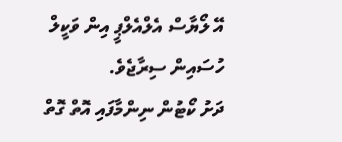އޭ ލޯޔާސް އެލްއެލްޕީ އިން ވަކީލް ހުސައިން ސިރާޖެވެ.
ދަށު ކޯޓުން ނިންމާފައި އޮތް ގޮތް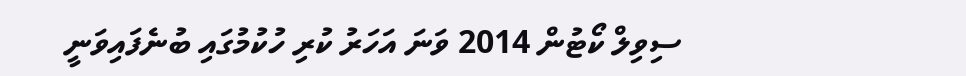ސިވިލް ކޯޓުން 2014 ވަނަ އަހަރު ކުރި ހުކުމުގައި ބުނެފައިވަނީ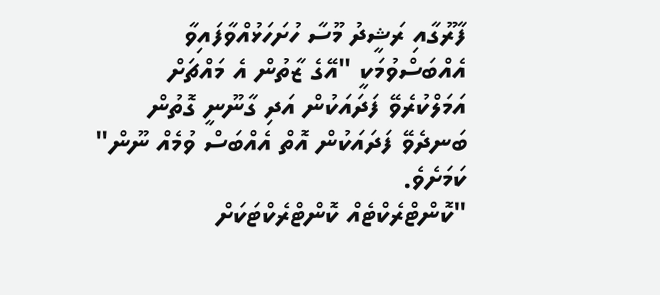ފާރޫގާއި ރަޝީދު މޫސާ ހުށަހަޅުއްވާފައިވާ އެއްބަސްވުމަކީ "އޭގެ ޒާތުން އެ މައްޗަށް އަމަލްކުރެވޭ ފަދައަކުން އަދި ގާނޫނީ ގޮތުން ބަނދެވޭ ފަދައަކުން އޮތް އެއްބަސް ވުމެއް ނޫން" ކަމަށެވެ.
"ކޮންޓްރެކްޓެއް ކޮންޓްރެކްޓަކަށް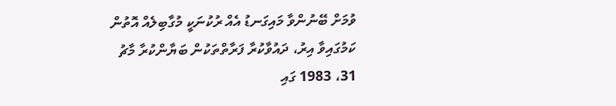ވުމަށް ބޭނުންވާ މައިގަނޑު އެއް ރުކުނަކީ މުގާބިލެއް އޮތުން ކަމުގައިވާ އިރު، ދައުވާކުރާ ފަރާތްތަކުން ބަޔާންކުރާ މާޗު 31، 1983 ގައި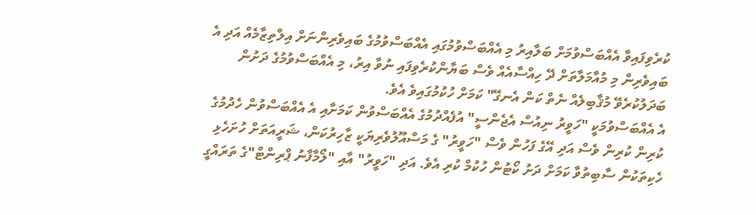ކުރެވިފައިވާ އެއްބަސްވުމަށް ބަލާއިރު މި އެއްބަސްވުމުގައި އެއްބަސްވުމުގެ ބައިވެރިންނަށް އިލްތިޒާމެއް އަދި އެ ބައިވެރިން މި މުއާމަލާތަށް ދޭ ހިއްސާއެއް ވެސް ބަޔާންކުރެވިފައި ނުވާ އިރު، މި އެއްބަސްވުމުގެ ދަށުން ބަދަލުކުރެވޭ މުޤާބިލެއް ނެތް ކަން އެނގޭ" ކަމަށް ހުކުމުގައިވެ އެވެ.
އެ އެއްބަސްވުމަކީ "ހަވީރު ނިއުސް އެޖެންސީ" އުފެއްދުމުގެ އެއްބަސްވުން ކަމަށާއި އެ އެއްބަސްވުން ހެދުމުގެ ކުރިން ކުރިން ވެސް އަދި އޭގެ ފަހުން ވެސް "ހަވީރު" ގެ މަސްއޫލުވެރިޔަކީ ޒާހިރުކަން، ޝަރީއަތަށް ހުށަހެޅި ހެކިތަކުން ސާބިތުވާ ކަމަށް ދަށު ކޯޓުން ހުކުމް ކުރި އެވެ. އަދި "ހަވީރު" އާއި "ލޯމާފާނު ޕްރިންޓް"ގެ ތަރައްގީ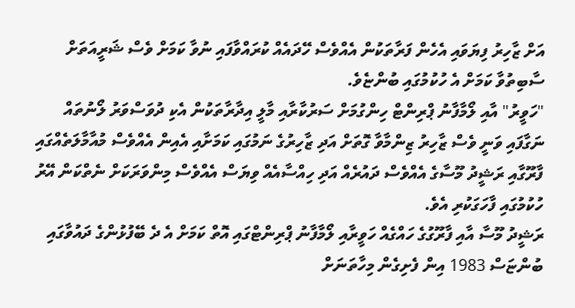އަށް ޒާހިރު ފިޔަވައި އެހެން ފަރާތަކުން އެއްވެސް ހޭދައެއް ކުރައްވާފައި ނުވާ ކަމަށް ވެސް ޝަރީއަތަށް ސާބިތުވާ ކަމަށް އެ ހުކުމުގައި ބުންޏެވެ.
"ހަވީރު" އާއި ލޯމާފާނު ޕްރިންޓް ހިންގުމަށް ސަރުކާރާއި މާލީ އިދާރާތަކުން އެކި ދުވަސްވަރު ލޯނުތައް ނަގާފައި ވަނީ ވެސް ޒާހިރު ޒިންމާވާ ގޮތަށް އަދި ޒާހިރުގެ ނަމުގައި ކަމަށާއި އެއިން އެއްވެސް މުއާމާލަތެއްގައި ފާރޫގާއި ރަޝީދު މޫސާގެ އެއްވެސް ދައުރެއް އަދި ހިއްސާއެއް ވިޔަސް އެއްވެސް މިންވަރަކަށް ނެތްކަން އޭރު ހުކުމުގައި ފާހަގަކުރި އެވެ.
ރަޝީދު މޫސާ އާއި ފާރޫގުގެ ހައްގެއް ހަވީރާއި ލޯމާފާނު ޕްރިންޓްގައި އޮތް ކަމަށް އެ ދެ ބޭފުޅުންގެ ދައުވާގައި ބުންޏަސް 1983 އިން ފެށިގެން މިހާތަނަށް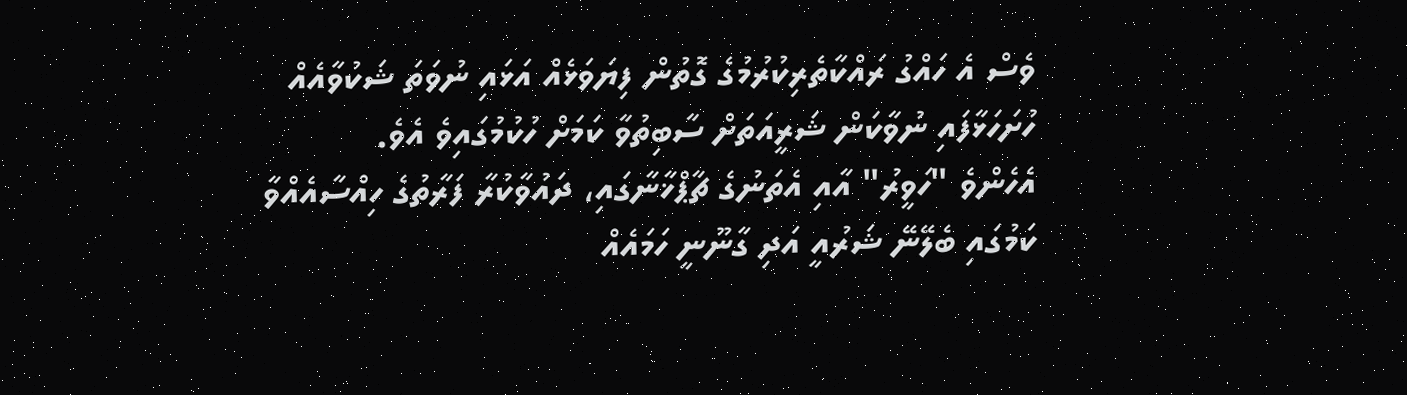ވެސް އެ ހައްގު ރައްކާތެރިކުރުމުގެ ގޮތުން ފިޔަވަޅެއް އަޅައި ނުވަތަ ޝަކުވާއެއް ހުށަހަޅާފައި ނުވާކަން ޝަރީއަތަށް ސާބިތުވާ ކަމަށް ހުކުމުގައިވެ އެވެ.
އެހެންވެ "ހަވީރު" އާއި އެތަނުގެ ޗާޕްޚާނާގައި، ދައުވާކުރާ ފަރާތުގެ ހިއްސާއެއްވާ ކަމުގައި ބެލޭނޭ ޝަރުއީ އަދި ގާނޫނީ ހަމައެއް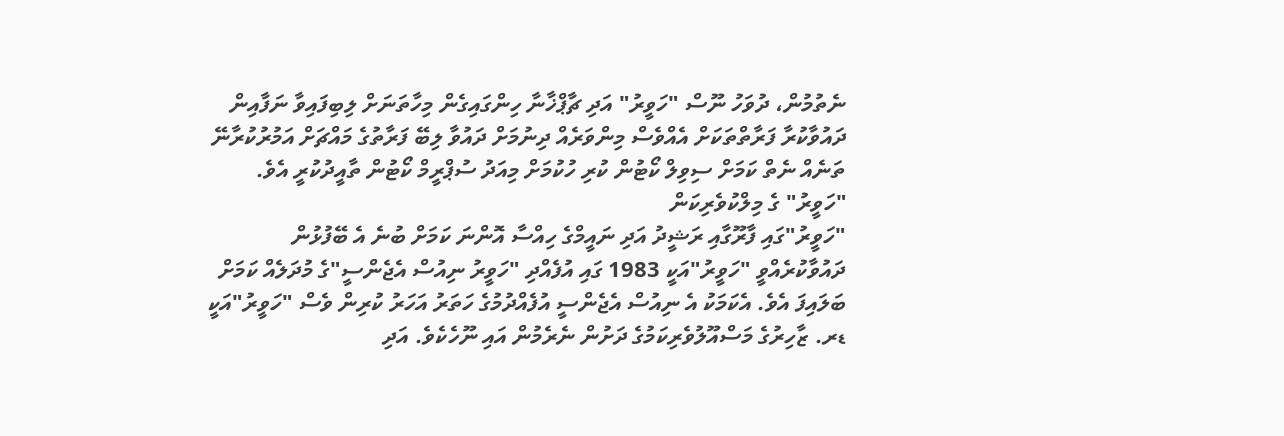ނެތުމުން، ދުވަހު ނޫސް "ހަވީރު" އަދި ޗާޕްޚާނާ ހިންގައިގެން މިހާތަނަށް ލިބިފައިވާ ނަފާއިން ދައުވާކުރާ ފަރާތްތަކަށް އެއްވެސް މިންވަރެއް ދިނުމަށް ދައުވާ ލިބޭ ފަރާތުގެ މައްޗަށް އަމުރުކުރާނޭ ތަނެއް ނެތް ކަމަށް ސިވިލް ކޯޓުން ކުރި ހުކުމަށް މިއަދު ސުޕްރީމް ކޯޓުން ތާއީދުކުރީ އެވެ.
"ހަވީރު" ގެ މިލްކުވެރިކަން
"ހަވީރު"ގައި ފާރޫގާއި ރަޝީދު އަދި ނައީމްގެ ހިއްސާ އޮންނަ ކަމަށް ބުނެ އެ ބޭފުޅުން ދައުވާކުރެއްވީ "ހަވީރު"އަކީ 1983 ގައި އުފެއްދި "ހަވީރު ނިއުސް އެޖެންސީ"ގެ މުދަލެއް ކަމަށް ބަލައިފަ އެވެ. އެކަމަކު އެ ނިއުސް އެޖެންސީ އުފެއްދުމުގެ ހަތަރު އަހަރު ކުރިން ވެސް "ހަވީރު"އަކީ ޑރ. ޒާހިރުގެ މަސްއޫލުވެރިކަމުގެ ދަށުން ނެރެމުން އައި ނޫހެކެވެ. އަދި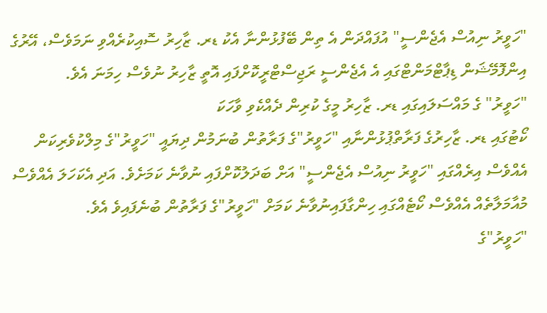"ހަވީރު ނިއުސް އެޖެންސީ" އުފައްދަން އެ ތިން ބޭފުޅުންނާ އެކު ޑރ. ޒާހިރު ސޮއިކުރެއްވި ނަމަވެސް، އޭރުގެ އިންފޮމޭޝަން ޑިޕާޓްމަންޓްގައި އެ އެޖެންސީ ރަޖިސްޓްރީކޮށްފައި އޮތީ ޒާހިރު ނުވެސް ހިމަނަ އެވެ.
"ހަވީރު" ގެ މައްސަލައިގައި ޑރ. ޒާހިރު މީގެ ކުރިން ދެއްކެވި ވާހަކަ
ކޯޓުގައި ޑރ. ޒާހިރުގެ ފަރާތްޕުޅުންނާއި "ހަވީރު"ގެ ފަރާތުން ބުނަމުން ދިޔައީ "ހަވީރު"ގެ މިލްކުވެރިކަން އެއްވެސް އިރެއްގައި "ހަވީރު ނިއުސް އެޖެންސީ" އަށް ބަދަލުކޮށްފައި ނުވާނެ ކަމަށެވެ. އަދި އެކަހަލަ އެއްވެސް މުއާމަލާތެއް އެއްވެސް ކޯޓެއްގައި ހިންގާފައިނުވާނެ ކަމަށް "ހަވީރު"ގެ ފަރާތުން ބުނެފައިވެ އެވެ.
"ހަވީރު"ގެ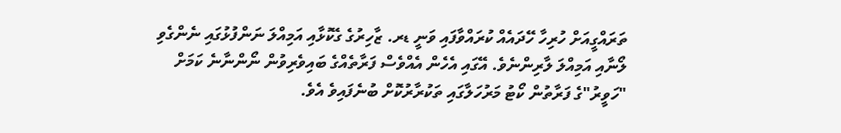ތަރައްގީއަށް ހުރިހާ ހޭދައެއް ކުރައްވާފައި ވަނީ ޑރ. ޒާހިރުގެ ގެކޮޅާއި އަމިއްލަ ނަންފުޅުގައި ނެންގެވި ލޯނާއި އަމިއްލަ ލާރިންނެވެ. އޭގައި އެހެން އެއްވެސް ފަރާތެއްގެ ބައިވެރިވުން ނޯންނާނެ ކަމަށް "ހަވީރު"ގެ ފަރާތުން ކޯޓު މަރުހަލާގައި ތަކުރާރުކޮށް ބުނެފައިވެ އެވެ.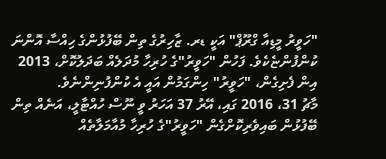"ހަވީރު މީޑިއާ ގްރޫޕް" އަކީ ޑރ. ޒާހިރުގެ ތިން ބޭފުޅުންގެ ހިއްސާ އޮންނަ ކުންފުންޏެކެވެ. ފަހުން "ހަވީރު"ގެ ހުރިހާ މުދަލެއް ބަދަލުކޮށް، 2013 އިން ފެށިގެން، "ހަވީރު" ހިންގަމުން އައީ އެ ކުންފުނިންނެވެ.
މާޗު 31، 2016 ގައި، އޭރު 37 އަހަރު ވީ ނޫސް ހުއްޓާލީ، އަނެއް ތިން ބޭފުޅުން ބައިވެރިކޮށްގެން "ހަވީރު"ގެ ހުރިހާ މުއާމަލާތެއް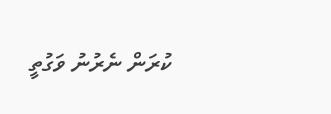ކުރަން ނެރުނު ވަގުތީ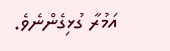އަމުރާ ގުޅިގެންނެވެ.